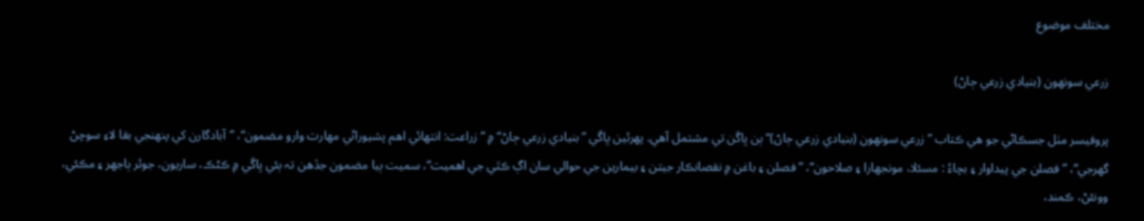مختلف موضوع

زرعي سونهون (بنيادي زرعي ڄاڻ)

پروفيسر مٺل جسڪاڻي جو هي ڪتاب ”زرعي سونهون (بنيادي زرعي ڄاڻ)“ ٻن ڀاڱن تي مشتمل آهي. پهرئين ڀاڱي ”بنيادي زرعي ڄاڻ“ ۾ ”زراعت: انتهائي اهم پشيوراڻي مهارت وارو مضمون“، ”آبادگارن کي پنهنجي بقا لاءِ سوچڻ گهرجي“، ”فصلن جي پيداوار ۽ بچاءُ : مسئلا، مونجھارا ۽ صلاحون“، ”فصلن ۽ باغن ۾ نقصانڪار جيتن ۽ بيمارين جي حوالي سان اڳ ڪٿي جي اهميت“، سميت ٻيا مضمون جڏھن تہ ٻئي ڀاڱي ۾ ڪڻڪ، ساريون، جوئر ٻاجھر ۽ مڪئي، وونئڻ، ڪمند،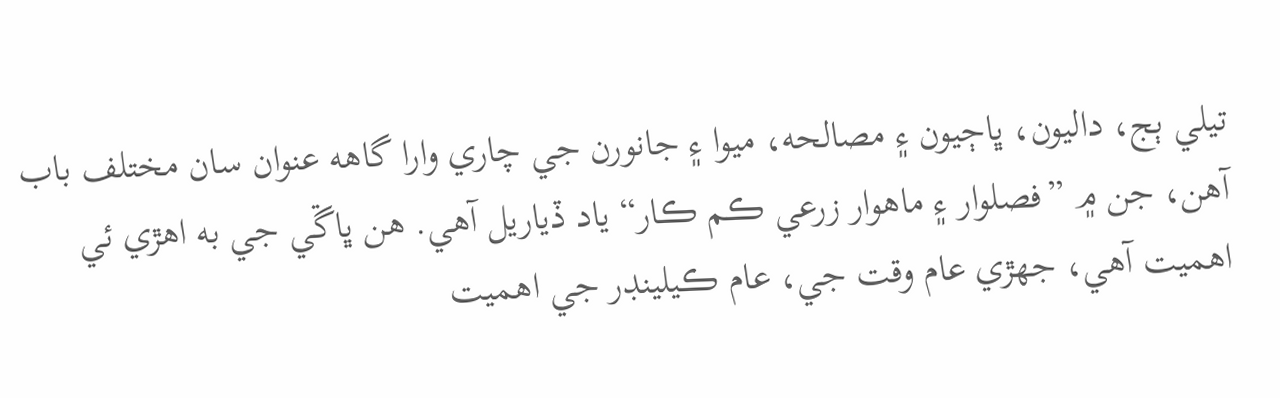تيلي ٻج، داليون، ڀاڄيون ۽ مصالحه، ميوا ۽ جانورن جي چاري وارا گاهه عنوان سان مختلف باب آهن، جن ۾ ”فصلوار ۽ ماهوار زرعي ڪم ڪار“ ياد ڏياريل آهي. هن ڀاڱي جي به اهڙي ئي اهميت آهي، جهڙي عام وقت جي، عام ڪيلينڊر جي اهميت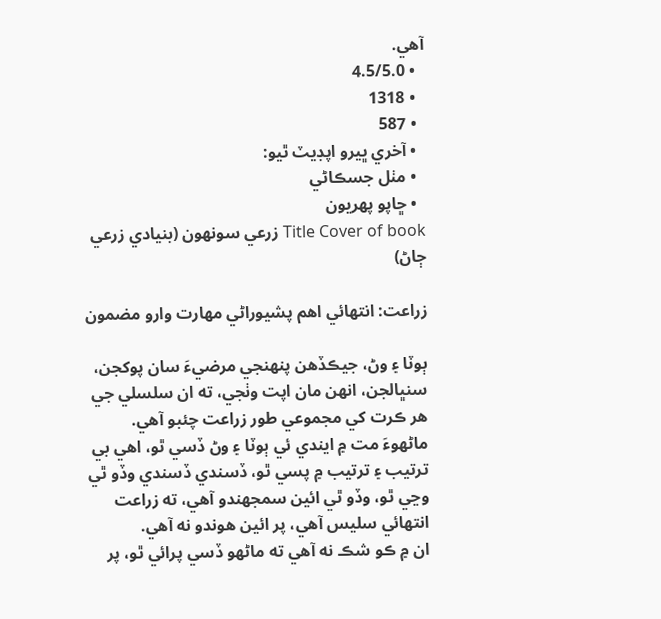آهي.
  • 4.5/5.0
  • 1318
  • 587
  • آخري ڀيرو اپڊيٽ ٿيو:
  • مٺل جسڪاڻي
  • ڇاپو پھريون
Title Cover of book زرعي سونهون (بنيادي زرعي ڄاڻ)

زراعت: انتهائي اهم پشيوراڻي مهارت وارو مضمون

ٻوٽا ۽ وڻ، جيڪڏهن پنهنجي مرضيءَ سان پوکجن، سنڀالجن، انهن مان اپت وٺجي، ته ان سلسلي جي هر ڪرت کي مجموعي طور زراعت چئبو آهي.
ماڻهوءَ مت ۾ ايندي ئي ٻوٽا ۽ وڻ ڏسي ٿو، اهي بي ترتيب ۽ ترتيب ۾ پسي ٿو، ڏسندي ڏسندي وڏو ٿي وڃي ٿو، وڏو ٿي ائين سمجهندو آهي، ته زراعت انتهائي سليس آهي، پر ائين هوندو نه آهي.
ان ۾ ڪو شڪ نه آهي ته ماڻهو ڏسي پرائي ٿو، پر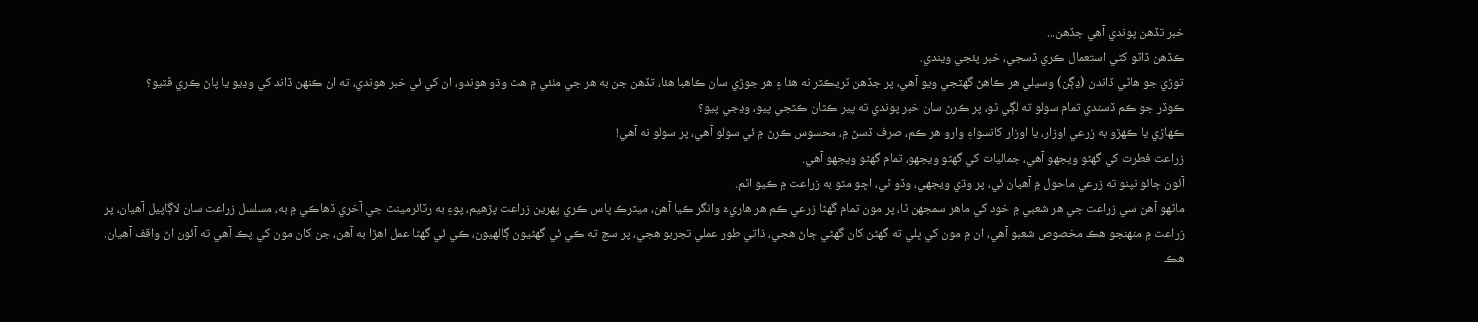خبر تڏهن پوندي آهي جڏهن...
ڪڏهن ڏاٽو کڻي استعمال ڪري ڏسجي، خبر پئجي ويندي.
توڙي جو هاڻي ڏاندن (ڍڳن) وسيلي هر ڪاهڻ گهٽجي ويو آهي، پر جڏهن ٽريڪٽر نه هئا ۽ هر جوڙي سان ڪاهبا هئا، تڏهن جن به هر جي مٺئي ۾ هٿ وڌو هوندو، ان کي ئي خبر هوندي، ته ان ڪنهن ڏاند کي وڍيو يا پاڻ ڪِري ڦٽيو؟
ڪوڏر جو ڪم ڏسندي تمام سولو ته لڳي ٿو، پر ڪرڻ سان خبر پوندي ته پير ڪٿان ڪٽجي پيو، وڍجي پيو؟
ڪهاڙي يا ڪهڙو به زرعي اوزار، يا اوزار کانسواءِ وارو هر ڪم، صرف ڏسڻ ۾، محسوس ڪرڻ ۾ ئي سولو آهي، پر سولو نه آهي!
زراعت فطرت کي گهڻو ويجهو آهي، جماليات کي گهڻو ويجهو، تمام گهڻو ويجهو آهي.
آئون ڄائو نپنو ته زرعي ماحول ۾ آهيان ئي، پر وڌي ويجهي، وڏو ٿي، اڇو مٿو به زراعت ۾ ڪيو اٿم.
ماڻهو آهن سي زراعت جي هر شعبي ۾ خود کي ماهر سمجهن ٿا، پر مون تمام گهڻا زرعي ڪم هر هاريءَ وانگر ڪيا آهن، ميٽرڪ پاس ڪري پهرين زراعت پڙهيم، پوءِ به رٽائرمينٽ جي آخري ڏهاڪي ۾ به، مسلسل زراعت سان لاڳاپيل آهيان، پر زراعت ۾ منهنجو هڪ مخصوص شعبو آهي، ان ۾ مون کي ڀلي ته گهڻن کان گهڻي ڄاڻ هجي، ذاتي طور عملي تجربو هجي، پر سچ ته ڪي ئي گهڻيون ڳالهيون، ڪي ئي گهڻا عمل اهڙا به آهن، جن کان مون کي پڪ آهي ته آئون اڻ واقف آهيان.
هڪ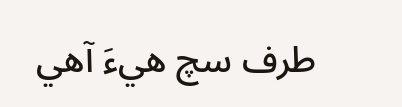طرف سچ هيءَ آهي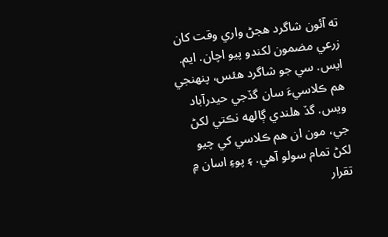ته آئون شاگرد هجڻ واري وقت کان زرعي مضمون لکندو پيو اچان. ايم. ايس. سي جو شاگرد هئس، پنهنجي هم ڪلاسيءَ سان گڏجي حيدرآباد ويس. گڏ هلندي ڳالهه نڪتي لکڻ جي، مون ان هم ڪلاسي کي چيو لکڻ تمام سولو آهي. ۽ پوءِ اسان ۾ تقرار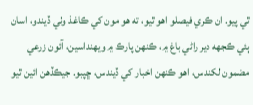ٿي پيو. ان ڪري فيصلو اهو ٿيو، ته هو مون کي ڪاغذ وٺي ڏيندو، اسان ٻئي ڪجهه دير راڻي باغ ۾، ڪنهن پارڪ ۾ ويهنداسين، آئون زرعي مضمون لکندس، اهو ڪنهن اخبار کي ڏيندس، ڇپبو. جيڪڏهن ائين ٿيو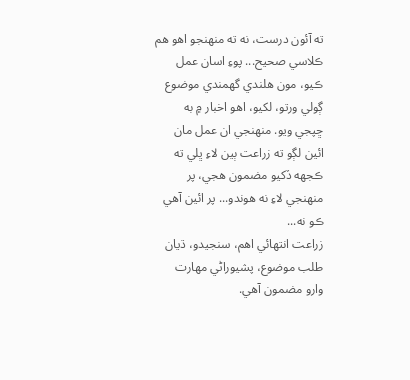ته آئون درست، نه ته منهنجو اهو هم ڪلاسي صحيح... پوءِ اسان عمل ڪيو، مون هلندي گهمندي موضوع ڳولي ورتو، لکيو، اهو اخبار ۾ به ڇپجي ويو. منهنجي ان عمل مان ائين لڳو ته زراعت ٻين لاءِ ڀلي ته ڪجهه ڏکيو مضمون هجي، پر منهنجي لاءِ نه هوندو... پر ائين آهي ڪو نه...
زراعت انتهائي اهم، سنجيدو، ڌيان طلب موضوع، پشيوراڻي مهارت وارو مضمون آهي.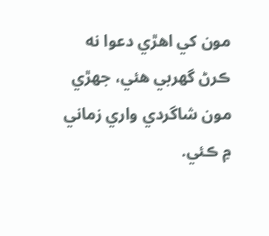مون کي اهڙي دعوا نه ڪرڻ گهربي هئي، جهڙي مون شاگردي واري زماني ۾ ڪئي.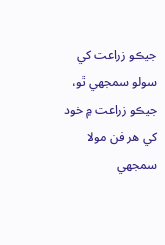جيڪو زراعت کي سولو سمجهي ٿو، جيڪو زراعت ۾ خود کي هر فن مولا سمجهي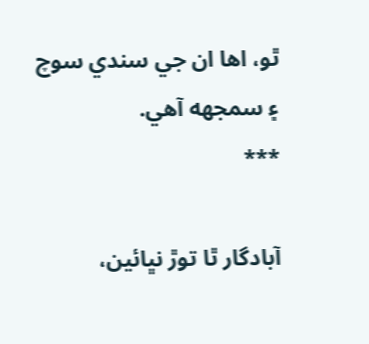ٿو، اها ان جي سندي سوچ ۽ سمجهه آهي.
***

آبادگار ٿا توڙ نڀائين،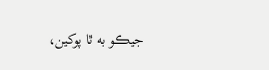جيڪو به ٿا پوکين،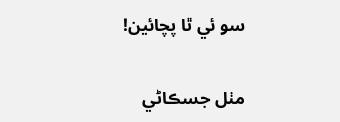سو ئي ٿا پچائين!

مٺل جسڪاڻي